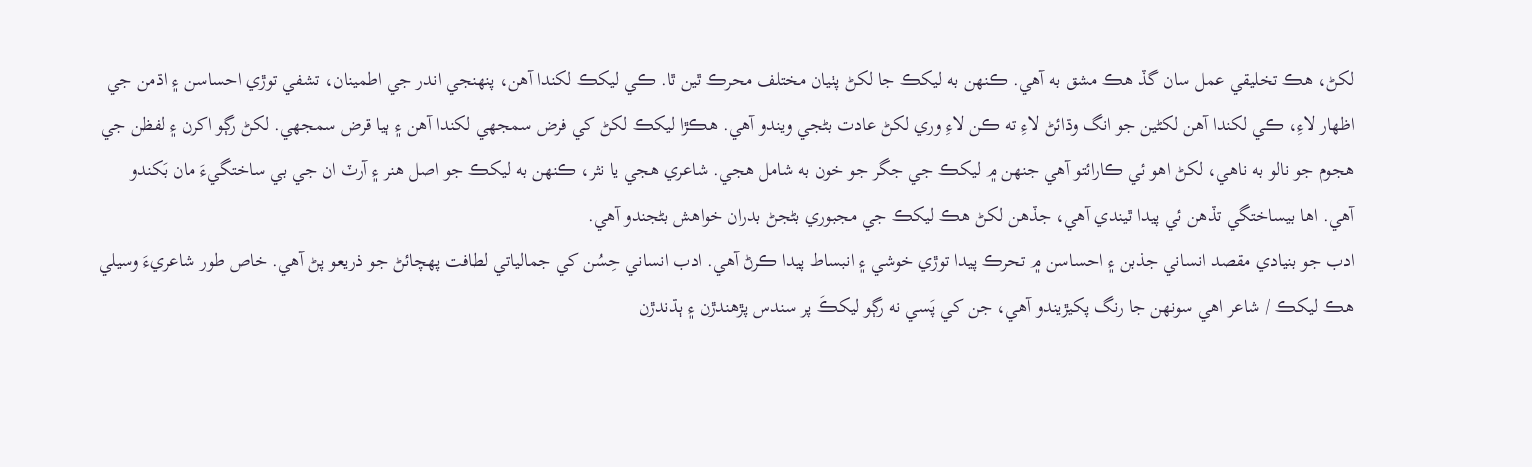لکڻ، هڪ تخليقي عمل سان گڏ هڪ مشق به آهي. ڪنهن به ليکڪ جا لکڻ پٺيان مختلف محرڪ ٿين ٿا. ڪي ليکڪ لکندا آهن، پنهنجي اندر جي اطمينان، تشفي توڙي احساسن ۽ اڌمن جي اظهار لاءِ، ڪي لکندا آهن لکڻين جو انگ وڌائڻ لاءِ ته ڪن لاءِ وري لکڻ عادت بڻجي ويندو آهي. هڪڙا ليکڪ لکڻ کي فرض سمجهي لکندا آهن ۽ ٻيا قرض سمجهي. لکڻ رڳو اکرن ۽ لفظن جي هجوم جو نالو به ناهي، لکڻ اهو ئي ڪارائتو آهي جنهن ۾ ليکڪ جي جگر جو خون به شامل هجي. شاعري هجي يا نثر، ڪنهن به ليکڪ جو اصل هنر ۽ آرٽ ان جي بي ساختگيءَ مان بَکندو آهي. اها بيساختگي تڏهن ئي پيدا ٿيندي آهي، جڏهن لکڻ هڪ ليکڪ جي مجبوري بڻجڻ بدران خواهش بڻجندو آهي.
ادب جو بنيادي مقصد انساني جذبن ۽ احساسن ۾ تحرڪ پيدا توڙي خوشي ۽ انبساط پيدا ڪرڻ آهي. ادب انساني حِسُن کي جمالياتي لطافت پهچائڻ جو ذريعو پڻ آهي. خاص طور شاعريءَ وسيلي هڪ ليکڪ / شاعر اهي سونهن جا رنگ پکيڙيندو آهي، جن کي پَسي نه رڳو ليکڪَ پر سندس پڙهندڙن ۽ ٻڌندڙن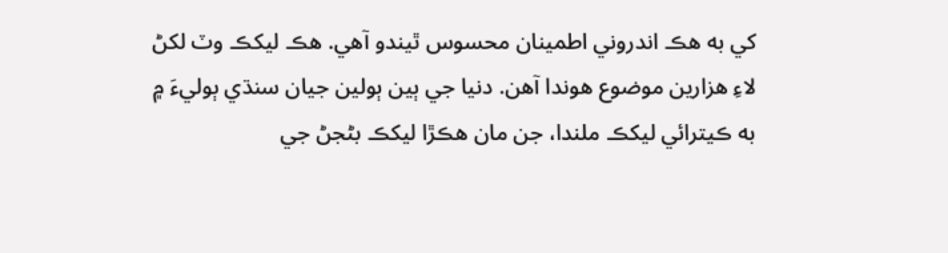کي به هڪ اندروني اطمينان محسوس ٿيندو آهي. هڪ ليکڪ وٽ لکڻ لاءِ هزارين موضوع هوندا آهن. دنيا جي ٻين ٻولين جيان سنڌي ٻوليءَ ۾ به ڪيترائي ليکڪ ملندا، جن مان هڪڙا ليکڪ بڻجڻ جي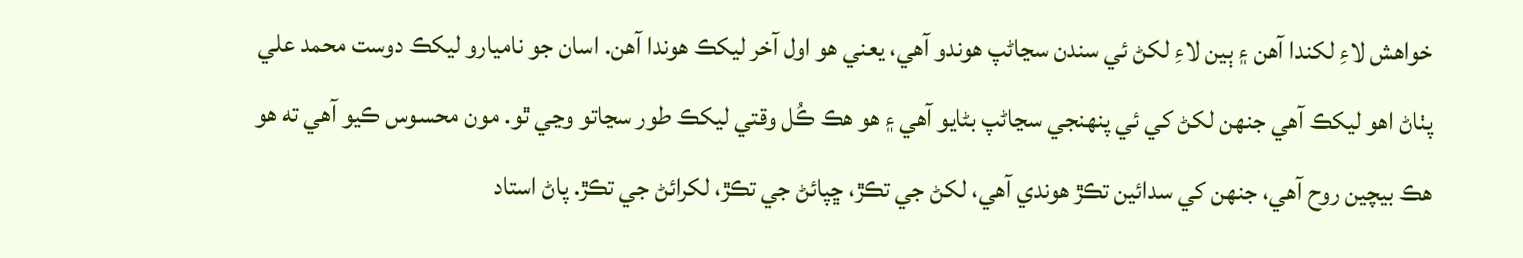خواهش لاءِ لکندا آهن ۽ ٻين لاءِ لکڻ ئي سندن سڃاڻپ هوندو آهي، يعني هو اول آخر ليکڪ هوندا آهن. اسان جو ناميارو ليکڪ دوست محمد علي پٺاڻ اهو ليکڪ آهي جنهن لکڻ کي ئي پنهنجي سڃاڻپ بڻايو آهي ۽ هو هڪ ڪُل وقتي ليکڪ طور سڃاتو وڃي ٿو. مون محسوس ڪيو آهي ته هو هڪ بيچين روح آهي، جنهن کي سدائين تڪڙ هوندي آهي، لکڻ جي تڪڙ، ڇپائڻ جي تڪڙ، لکرائڻ جي تڪڙ. پاڻ استاد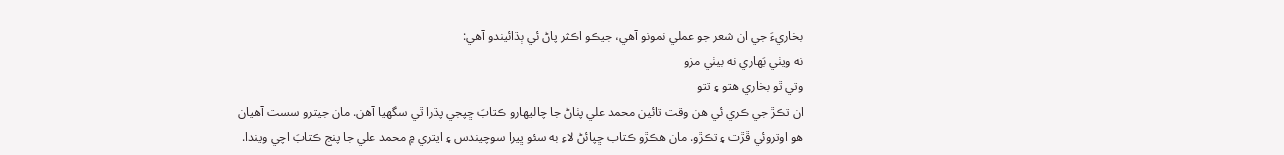بخاريءَ جي ان شعر جو عملي نمونو آهي، جيڪو اڪثر پاڻ ئي ٻڌائيندو آهي:
نه ويٺي بَهاري نه بيٺي مزو
وتي ٿو بخاري هتو ۽ تتو
ان تڪڙ جي ڪري ئي هن وقت تائين محمد علي پٺاڻ جا چاليهارو ڪتابَ ڇپجي پڌرا ٿي سگهيا آهن. مان جيترو سست آهيان هو اوتروئي ڦڙت ۽ تڪڙو. مان هڪڙو ڪتاب ڇپائڻ لاءِ به سئو ڀيرا سوچيندس ۽ ايتري ۾ محمد علي جا پنج ڪتابَ اچي ويندا.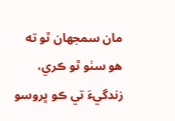مان سمجهان ٿو ته هو سٺو ٿو ڪري، زندگيءَ تي ڪو ڀروسو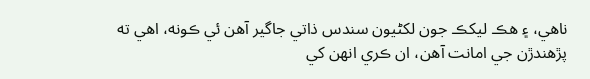ناهي، ۽ هڪ ليکڪ جون لکڻيون سندس ذاتي جاگير آهن ئي ڪونه، اهي ته پڙهندڙن جي امانت آهن، ان ڪري انهن کي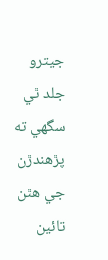جيترو جلد ٿي سگهي ته پڙهندڙن جي هٿن تائين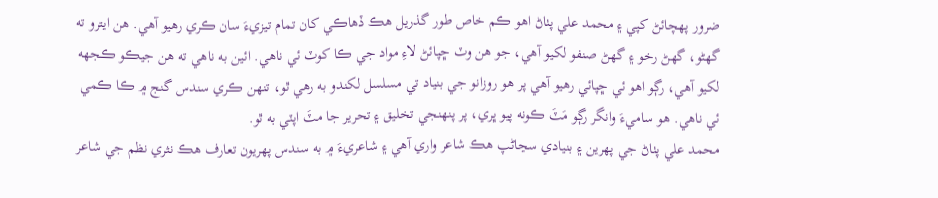ضرور پهچائڻ کپي ۽ محمد علي پٺاڻ اهو ڪم خاص طور گذريل هڪ ڏهاڪي کان تمام تيزيءَ سان ڪري رهيو آهي. هن ايترو ته گهڻو، گهڻ رخو ۽ گهڻ صنفو لکيو آهي، جو هن وٽ ڇپائڻ لاءِ مواد جي ڪا کوٽ ئي ناهي. ائين به ناهي ته هن جيڪو ڪجهه لکيو آهي، رڳو اهو ئي ڇپائي رهيو آهي پر هو روزانو جي بنياد تي مسلسل لکندو به رهي ٿو، تنهن ڪري سندس گنج ۾ ڪا ڪمي ئي ناهي. هو ساميءَ وانگر رڳو مَٽَ ڪونه پيو ڀري، پر پنهنجي تخليق ۽ تحرير جا مٽَ اپٽي به ٿو.
محمد علي پٺاڻ جي پهرين ۽ بنيادي سڃاڻپ هڪ شاعر واري آهي ۽ شاعريءَ ۾ به سندس پهريون تعارف هڪ نثري نظم جي شاعر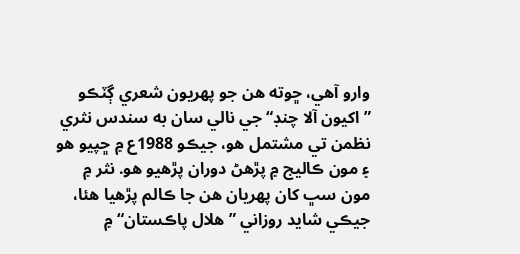وارو آهي، ڇوته هن جو پهريون شعري ڳٽڪو ”اکيون آلا چنڊ“ جي نالي سان به سندس نثري نظمن تي مشتمل هو، جيڪو 1988ع ۾ ڇپيو هو ۽ مون ڪاليج ۾ پڙهڻ دوران پڙهيو هو. نثر ۾ مون سڀ کان پهريان هن جا ڪالم پڙهيا هئا، جيڪي شايد روزاني ”هلال پاڪستان“ ۾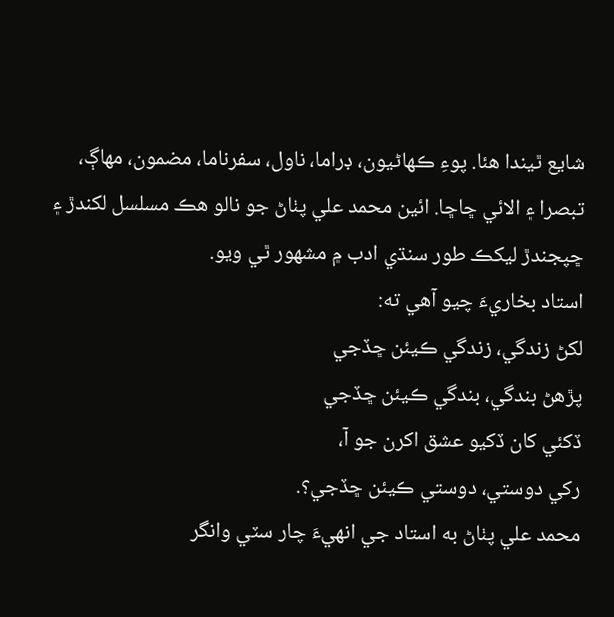شايع ٿيندا هئا. پوءِ ڪهاڻيون، ڊراما، ناول، سفرناما، مضمون، مهاڳ، تبصرا ۽ الائي ڇاڇا. ائين محمد علي پٺاڻ جو نالو هڪ مسلسل لکندڙ ۽ ڇپجندڙ ليکڪ طور سنڌي ادب ۾ مشهور ٿي ويو.
استاد بخاريءَ چيو آهي ته:
لکڻ زندگي، زندگي ڪيئن ڇڏجي
پڙهڻ بندگي، بندگي ڪيئن ڇڏجي
ڏکئي کان ڏکيو عشق اکرن جو آ،
رکي دوستي، دوستي ڪيئن ڇڏجي؟.
محمد علي پٺاڻ به استاد جي انهيءَ چار سٽي وانگر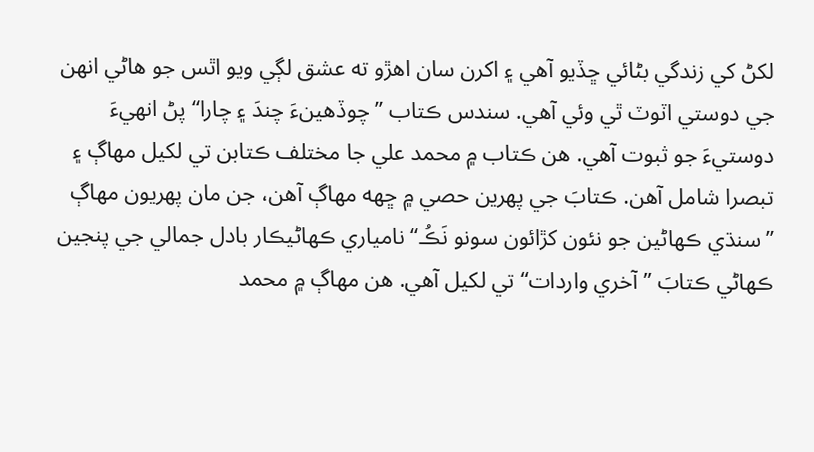لکڻ کي زندگي بڻائي ڇڏيو آهي ۽ اکرن سان اهڙو ته عشق لڳي ويو اٿس جو هاڻي انهن جي دوستي اٽوٽ ٿي وئي آهي. سندس ڪتاب ”چوڏهينءَ چندَ ۽ چارا“ پڻ انهيءَ دوستيءَ جو ثبوت آهي. ھن ڪتاب ۾ محمد علي جا مختلف ڪتابن تي لکيل مهاڳ ۽ تبصرا شامل آهن. ڪتابَ جي پهرين حصي ۾ ڇهه مهاڳ آهن، جن مان پهريون مهاڳ ”سنڌي ڪهاڻين جو نئون کڙائون سونو نَڪُ“ نامياري ڪهاڻيڪار بادل جمالي جي پنجين ڪهاڻي ڪتابَ ”آخري واردات“ تي لکيل آهي. هن مهاڳ ۾ محمد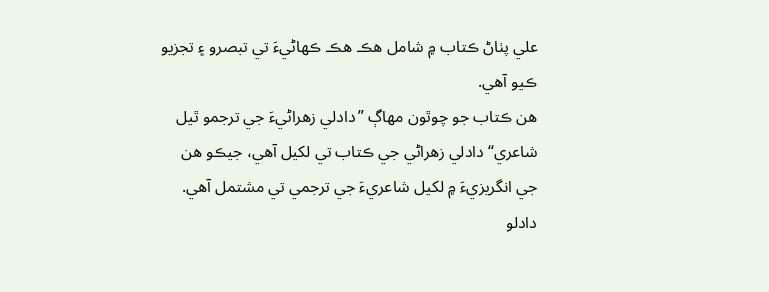علي پٺاڻ ڪتاب ۾ شامل هڪ هڪ ڪهاڻيءَ تي تبصرو ۽ تجزيو ڪيو آهي.
هن ڪتاب جو چوٿون مهاڳ ”دادلي زهراڻيءَ جي ترجمو ٿيل شاعري“ دادلي زهراڻي جي ڪتاب تي لکيل آهي، جيڪو هن جي انگريزيءَ ۾ لکيل شاعريءَ جي ترجمي تي مشتمل آهي. دادلو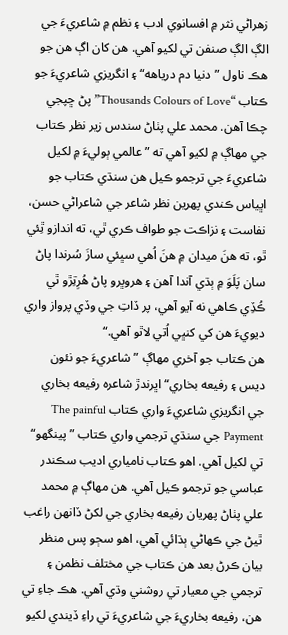زهراڻي نثر ۾ افسانوي ادب ۽ نظم ۾ شاعريءَ جي الڳ الڳ صنفن تي لکيو آهي. هن کان اڳ هن جو هڪ ناول ”دنيا دم درياهه“ ۽ انگريزي شاعريءَ جو ڪتاب “Thousands Colours of Love” پڻ ڇپجي چڪا آهن. محمد علي پٺاڻ سندس زير نظر ڪتاب جي مهاڳ ۾ لکيو آهي ته ”عالمي ٻوليءَ ۾ لکيل شاعريءَ جي ترجمو ڪيل هن سنڌي ڪتاب جو اڀياس ڪندي پهرين نظر شاعر جي شاعراڻي حسن، نفاست ۽ نزاڪت جو طواف ڪري ٿي، ته اندازو ٿِئي ٿو، ته هنَ ميدان ۾ هنَ اُهي سڀئي سازَ سُرندا پاڻ سان پَلَوَ ۾ ٻڌي آندا آهن ۽ هروڀرو پاڻ هُرِتِڙو ٿي ڪُڏِي ڪاهي نه آيو آهي، پر ڏاتِ جي وڏي پرواز واري ديويءَ هن کي کنڀي اُتي لاٿو آهي.“
هن ڪتاب جو آخري مهاڳ ”شاعريءَ جو نئون ديس ۽ رفيعه بخاري“ اڀرندڙ شاعره رفيعه بخاري جي انگريزي شاعريءَ واري ڪتاب The painful Payment جي سنڌي ترجمي واري ڪتاب ”پينگهو“ تي لکيل آهي. اهو ڪتاب نامياري اديب سڪندر عباسي جو ترجمو ڪيل آهي. هن مهاڳ ۾ محمد علي پٺاڻ پهريان رفيعه بخاري جي لکڻ ڏانهن راغب ٿيڻ جي ڪهاڻي ٻڌائي آهي، اهو سڄو پس منظر بيان ڪرڻ بعد هن ڪتاب جي مختلف نظمن ۽ ترجمي جي معيار تي روشني وڌي آهي. هڪ جاءِ تي هن، رفيعه بخاريءَ جي شاعريءَ تي راءِ ڏيندي لکيو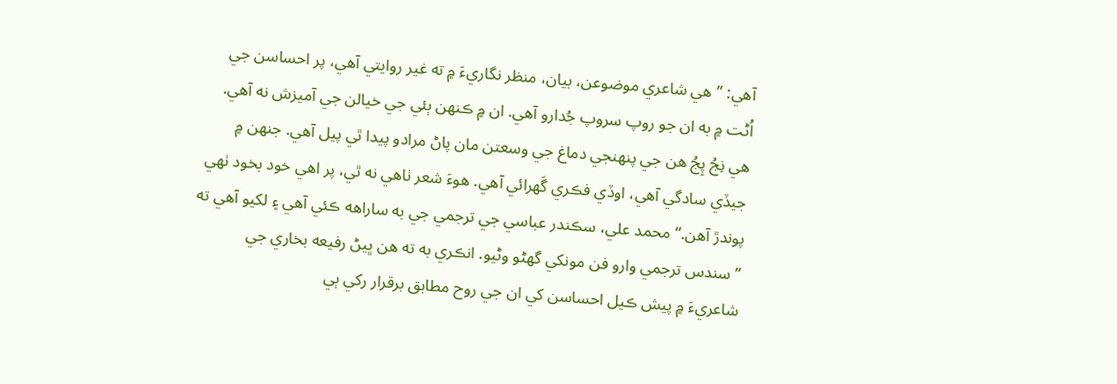آهي: ”هي شاعري موضوعن، بيان، منظر نگاريءَ ۾ ته غير روايتي آهي، پر احساسن جي اُڻت ۾ به ان جو روپ سروپ جُدارو آهي. ان ۾ ڪنهن ٻئي جي خيالن جي آميزش نه آهي. هي نِجُ پِجُ هن جي پنهنجي دماغ جي وسعتن مان پاڻ مرادو پيدا ٿي پيل آهي. جنهن ۾ جيڏي سادگي آهي، اوڏي فڪري گَهرائي آهي. هوءَ شعر ٺاهي نه ٿي، پر اهي خود بخود ٺهي پوندڙ آهن.“ محمد علي، سڪندر عباسي جي ترجمي جي به ساراهه ڪئي آهي ۽ لکيو آهي ته ”سندس ترجمي وارو فن مونکي گهڻو وڻيو. انڪري به ته هن ڀيڻ رفيعه بخاري جي شاعريءَ ۾ پيش ڪيل احساسن کي ان جي روح مطابق برقرار رکي ٻي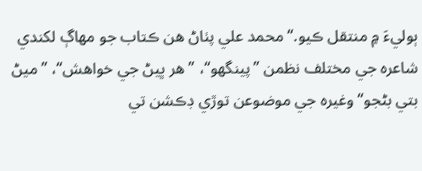ٻوليءَ ۾ منتقل ڪيو.“ محمد علي پٺاڻ هن ڪتاب جو مهاڳ لکندي شاعره جي مختلف نظمن ”پينگهو“، ”هر ڀيڻ جي خواهش“، ”ميڻ بتي بڻجو“ وغيره جي موضوعن توڙي ڊڪشن تي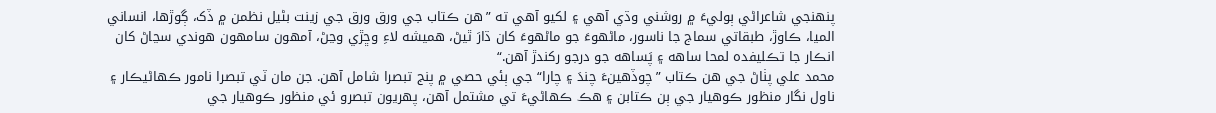پنهنجي شاعراڻي ٻوليءَ ۾ روشني وڌي آهي ۽ لکيو آهي ته ”هن ڪتاب جي ورق ورق جي زينت بڻيل نظمن ۾ ڏک، ڳوڙها، انساني الميا، ڪاوڙ، طبقاتي سماج جا ناسور، ماڻهوءَ جو ماڻهوءَ کان ڌارَ ٿيڻ، هميشه لاءِ وڇڙي وڃڻ، آمهون سامهون هوندي سڃاڻ کان انڪار جا تڪليفده لمحا ساهه ۽ پَساهه جو درجو رکندڙ آهن.“
محمد علي پٺاڻ جي هن ڪتاب ”چوڏهينءَ چندَ ۽ چارا“ جي ٻئي حصي ۾ پنج تبصرا شامل آهن. جن مان ٽي تبصرا نامور ڪهاڻيڪار ۽ ناول نگار منظور ڪوهيار جي ٻن ڪتابن ۽ هڪ ڪهاڻيءَ تي مشتمل آهن، پهريون تبصرو ئي منظور ڪوهيار جي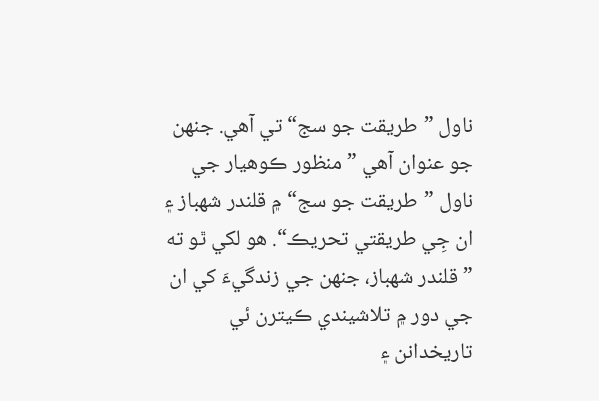ناول ”طريقت جو سج“ تي آهي. جنهن جو عنوان آهي ”منظور ڪوهيار جي ناول ”طريقت جو سج“ ۾ قلندر شهباز ۽ ان جِي طريقتي تحريڪ“. هو لکي ٿو ته ”قلندر شهباز، جنهن جي زندگيءَ کي ان جي دور ۾ تلاشيندي ڪيترن ئي تاريخدانن ۽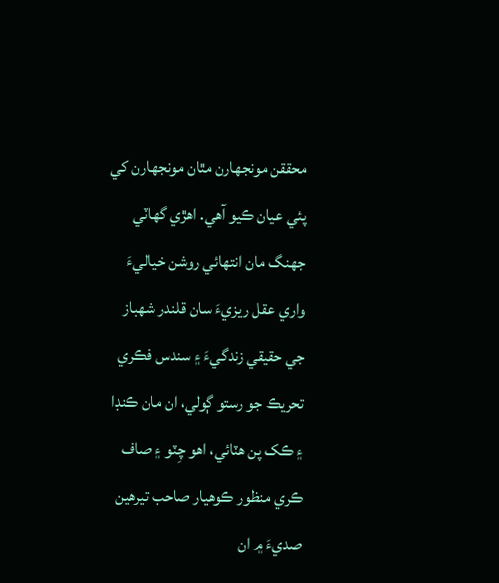محققن مونجهارن مٿان مونجهارن کي پئي عيان ڪيو آهي. اهڙي گهاٽي جهنگ مان انتهائي روشن خياليءَ واري عقل ريزيءَ سان قلندر شهباز جي حقيقي زندگيءَ ۽ سندس فڪري تحريڪ جو رستو ڳولي، ان مان ڪنڊا ۽ ڪک پن هٽائي، اهو چِٽو ۽ صاف ڪري منظور ڪوهيار صاحب تيرهين صديءَ ۾ ان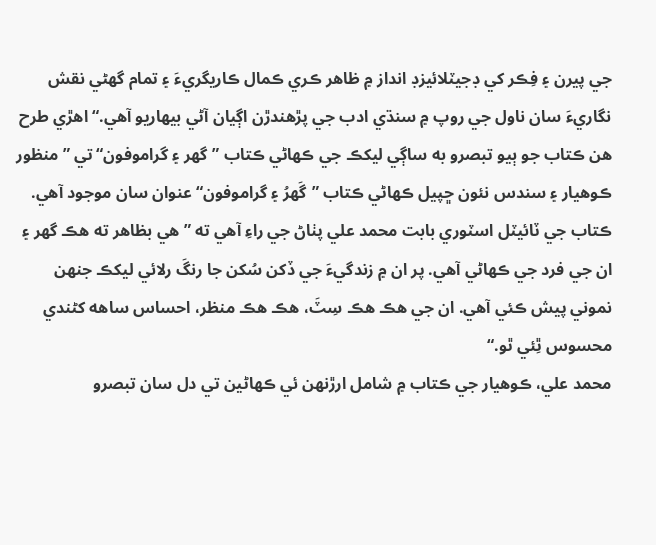جي پيرن ۽ فِڪر کي ڊجيٽلائيزڊ انداز ۾ ظاهر ڪري ڪمال ڪاريگريءَ ۽ تمام گهڻي نقش نگاريءَ سان ناول جي روپ ۾ سنڌي ادب جي پڙهندڙن اڳيان آڻي بيهاريو آهي.“ اهڙي طرح هن ڪتاب جو ٻيو تبصرو به ساڳي ليکڪ جي ڪهاڻي ڪتاب ”گهر ۽ گراموفون“ تي ”منظور ڪوهيار ۽ سندس نئون ڇپيل ڪهاڻي ڪتاب ”گَهرُ ۽ گراموفون“ عنوان سان موجود آهي. ڪتاب جي ٽائيٽل اسٽوري بابت محمد علي پٺاڻ جي راءِ آهي ته ”هي بظاهر ته هڪ گهر ۽ ان جي فرد جي ڪهاڻي آهي. پر ان ۾ زندگيءَ جي ڏکن سُکن جا رنگَ رلائي ليکڪ جنهن نموني پيش ڪئي آهي. ان جي هڪ هڪ سِٽَ، هڪ هڪ منظر، احساس ساهه کڻندي محسوس ٿِئي ٿو.“
محمد علي، ڪوهيار جي ڪتاب ۾ شامل ارڙنهن ئي ڪهاڻين تي دل سان تبصرو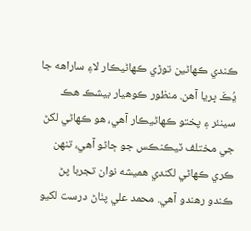ڪندي ڪهاڻين توڙي ڪهاڻيڪار لاءِ ساراهه جا ڍُڪَ ڀريا آهن. منظور ڪوهيار بيشڪ هڪ سينئر ۽ پختو ڪهاڻيڪار آهي، هو ڪهاڻي لکڻ جي مختلف ٽيڪنڪس جو ڄاڻو آهي، تنهن ڪري ڪهاڻي لکندي هميشه نوان تجربا پڻ ڪندو رهندو آهي. محمد علي پٺاڻ درست لکيو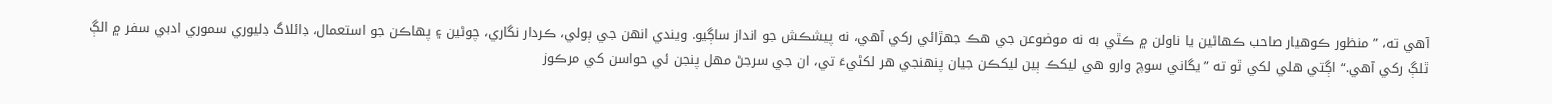آهي ته، ”منظور ڪوهيار صاحب ڪهاڻين يا ناولن ۾ ڪٿي به نه موضوعن جي هڪ جهڙائي رکي آهي، نه پيشڪش جو انداز ساڳيو. ويندي انهن جي ٻولي، ڪردار نگاري، چوڻين ۽ پهاڪن جو استعمال، ڊائلاگ ڊليوري سموري ادبي سفر ۾ الڳ ٿلڳ رکي آهي.“ اڳتي هلي لکي ٿو ته ”يگاني سوچ وارو هي ليکڪ ٻين ليکڪن جيان پنهنجي هر لکڻيءَ تي، ان جي سرجڻ مھل پنجن ئي حواسن کي مرڪوز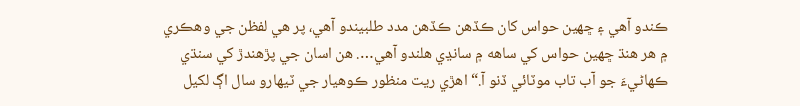ڪندو آهي ۽ ڇهين حواس کان ڪڏهن ڪڏهن مدد طلبيندو آهي، پر هي لفظن جي وهڪري ۾ هر هنڌ ڇهين حواس کي ساهه ۾ سانڍي هلندو آهي…. هن اسان جي پڙهندڙ کي سنڌي ڪهاڻيءَ جو آب تاب موٽائي ڏنو آ.“ اهڙي ريت منظور ڪوهيار جي ٽيهارو سال اڳ لکيل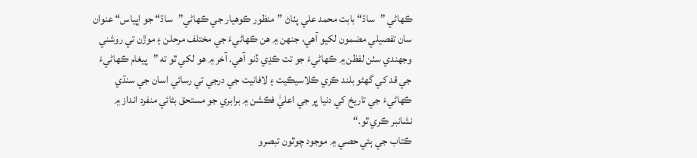ڪهاڻي ”ساڌ“ بابت محمد علي پٺاڻ ”منظور ڪوهيار جي ڪهاڻي”ساڌ“ جو اڀياس“ عنوان سان تفصيلي مضمون لکيو آهي، جنهن ۾ هن ڪهاڻيءَ جي مختلف مرحلن ۽ موڙن تي روشني وجهندي سٺن لفظن ۾ ڪهاڻيءَ جو تت ڪڍي ڏنو آهي. آخر ۾ هو لکي ٿو ته ”پيغام ڪهاڻيءَ جي قد کي گهڻو بلند ڪري ڪلاسيڪيت ۽ لافانيت جي درجي تي رسائي اسان جي سنڌي ڪهاڻيءَ جي تاريخ کي دنيا ڀر جي اعليٰ فڪشن ۾ برابري جو مستحق بڻائي منفرد انداز ۾ نشانبر ڪري ٿو.“
ڪتاب جي ٻئي حصي ۾ موجود چوٿون تبصرو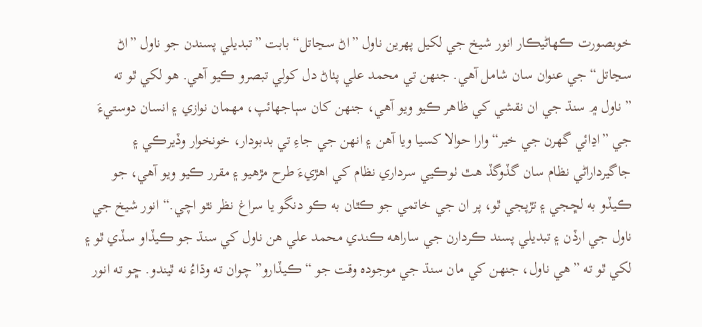خوبصورت ڪهاڻيڪار انور شيخ جي لکيل پهرين ناول ”اڻ سڃاتل“ بابت ”تبديلي پسندن جو ناول ”اڻ سڃاتل“ جي عنوان سان شامل آهي. جنهن تي محمد علي پٺاڻ دل کولي تبصرو ڪيو آهي. هو لکي ٿو ته ”ناول ۾ سنڌ جي ان نقشي کي ظاهر ڪيو ويو آهي، جنهن کان سٻاجهائپ، مهمان نوازي ۽ انسان دوستيءَ جي ”اڍائي گهرن جي خير“ وارا حوالا کسيا ويا آهن ۽ انهن جي جاءِ تي بدبودار، خونخوار وڏيرڪي ۽ جاگيرداراڻي نظام سان گڏوگڏ هٿ ٺوڪيي سرداري نظام کي اهڙيءَ طرح مڙهيو ۽ مقرر ڪيو ويو آهي، جو ڪيڏو به لڇجي ۽ تڙپجي ٿو، پر ان جي خاتمي جو ڪٿان به ڪو دنگو يا سراغ نظر نٿو اچي.“ انور شيخ جي ناول جي ارڏن ۽ تبديلي پسند ڪردارن جي ساراهه ڪندي محمد علي هن ناول کي سنڌ جو ڪيڏاو سڏي ٿو ۽ لکي ٿو ته ”هي ناول، جنهن کي مان سنڌ جي موجوده وقت جو “ڪيڏارو” چوان ته وڌاءُ نه ٿيندو. ڇو ته انور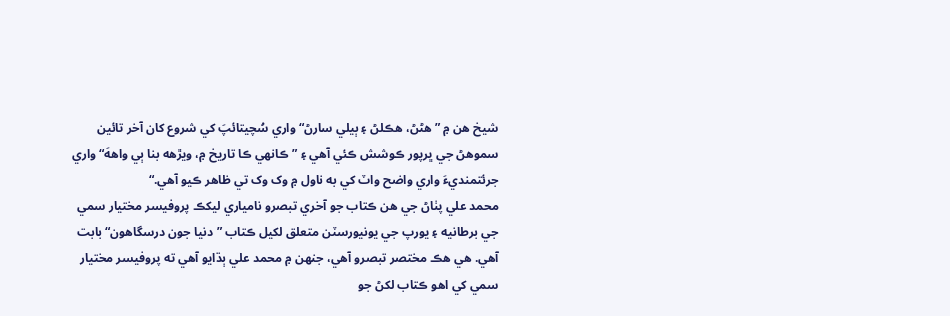شيخ هن ۾ ”هڻڻ، هڪلڻ ۽ ٻيلي سارڻ“ واري سُچيتائپَ کي شروع کان آخر تائين سموهڻ جي ڀرپور ڪوشش ڪئي آهي ۽ ”ڪانهي ڪا تاريخ ۾، ويڙهه بنا ٻي واههَ“ واري جرئتمنديءَ واري واضح واٽ کي به ناول ۾ وک وک تي ظاهر ڪيو آهي.“
محمد علي پٺاڻ جي هن ڪتاب جو آخري تبصرو نامياري ليکڪ پروفيسر مختيار سمي جي برطانيه ۽ يورپ جي يونيورسٽن متعلق لکيل ڪتاب ”دنيا جون درسگاهون“ بابت آهي. هي هڪ مختصر تبصرو آهي، جنهن ۾ محمد علي ٻڌايو آهي ته پروفيسر مختيار سمي کي اهو ڪتاب لکڻ جو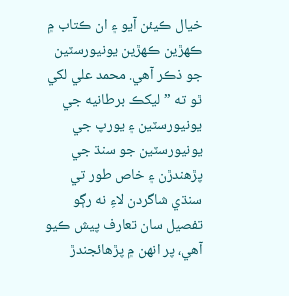خيال ڪيئن آيو ۽ ان ڪتاب ۾ ڪهڙين ڪهڙين يونيورسٽين جو ذڪر آهي. محمد علي لکي ٿو ته ”ليکڪ برطانيه جي يونيورسٽين ۽ يورپ جي يونيورسٽين جو سنڌ جي پڙهندڙن ۽ خاص طور تي سنڌي شاگردن لاءِ نه رڳو تفصيل سان تعارف پيش ڪيو آهي، پر انهن ۾ پڙهائجندڙ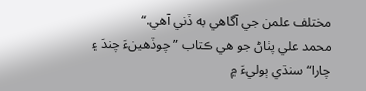مختلف علمن جي آگاهي به ڏني آهي.“
محمد علي پٺاڻ جو هي ڪتاب ”چوڏهينءَ چندَ ۽ چارا“ سنڌي ٻوليءَ ۾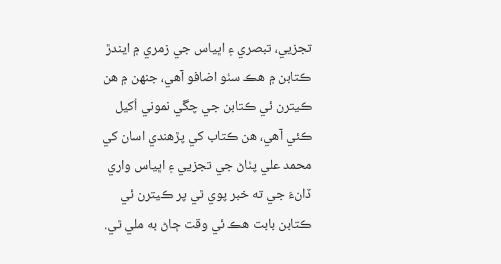تجزيي، تبصري ۽ اڀياس جي زمري ۾ ايندڙ ڪتابن ۾ هڪ سٺو اضافو آهي، جنهن ۾ هن ڪيترن ئي ڪتابن جي چڱي نموني اُکيل ڪئي آهي، هن ڪتاب کي پڙهندي اسان کي محمد علي پٺاڻ جي تجزيي ۽ اڀياس واري ڏانءَ جي ته خبر پوي ٿي پر ڪيترن ئي ڪتابن بابت هڪ ئي وقت ڄاڻ به ملي ٿي.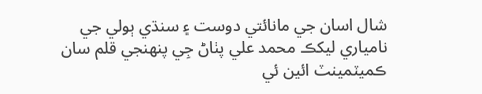شال اسان جي مانائتي دوست ۽ سنڌي ٻولي جي نامياري ليکڪ محمد علي پٺاڻ جِي پنهنجي قلم سان ڪميٽمينٽ ائين ئي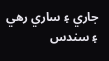جاري ۽ ساري رهي ۽ سندس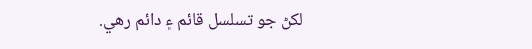لکڻ جو تسلسل قائم ۽ دائم رهي.